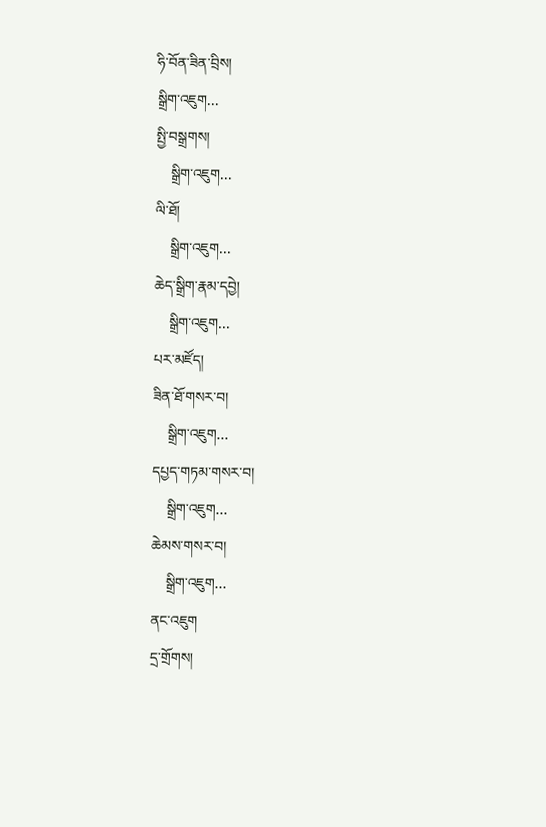ཧི་བོན་ཟིན་བྲིས།
སྒྲིག་འཇུག...
སྤྱི་བསྒྲགས།
    སྒྲིག་འཇུག...
ལི་ཐོ།
    སྒྲིག་འཇུག...
ཆེད་སྒྲིག་རྣམ་དབྱེ།
    སྒྲིག་འཇུག...
པར་མཛོད།
ཟིན་ཐོ་གསར་བ།
    སྒྲིག་འཇུག...
དཔྱད་གཏམ་གསར་བ།
    སྒྲིག་འཇུག...
ཆེམས་གསར་བ།
    སྒྲིག་འཇུག...
ནང་འཇུག
དྲ་གྲོགས།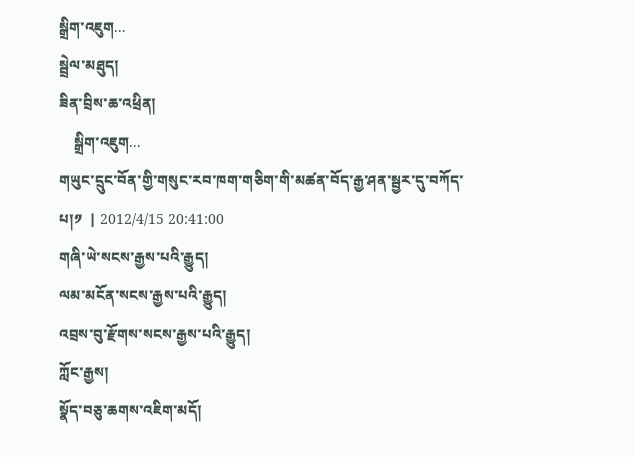སྒྲིག་འཇུག...
སྦྲེལ་མཐུད།
ཟིན་བྲིས་ཆ་འཕྲིན།
    སྒྲིག་འཇུག...
གཡུང་དྲུང་བོན་གྱི་གསུང་རབ་ཁག་གཅིག་གི་མཚན་བོད་རྒྱ་ཤན་སྦྱར་དུ་བཀོད་པ།༡  | 2012/4/15 20:41:00
གཞི་ཡེ་སངས་རྒྱས་པའི་རྒྱུད།
ལམ་མངོན་སངས་རྒྱས་པའི་རྒྱུད།
འབྲས་བུ་རྫོགས་སངས་རྒྱས་པའི་རྒྱུད།
ཀློང་རྒྱས།
སྣོད་བཅུ་ཆགས་འཇིག་མདོ།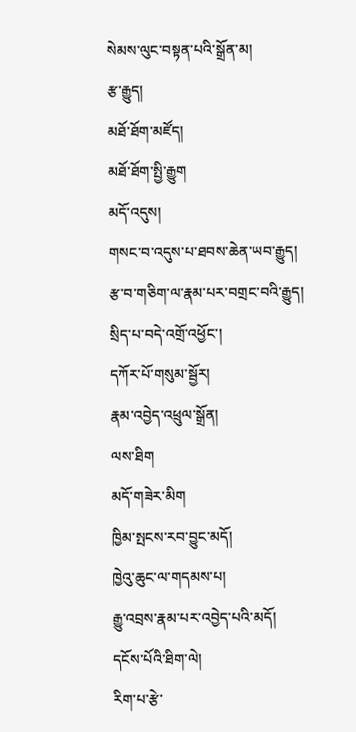སེམས་ལུང་བསྟན་པའི་སྒྲོན་མ།
རྩ་རྒྱུད།
མཐོ་ཐོག་མཛོད།
མཐོ་ཐོག་སྤྱི་རྒྱུག
མདོ་འདུས།
གསང་བ་འདུས་པ་ཐབས་ཆེན་ཡབ་རྒྱུད།
རྩ་བ་གཅིག་ལ་རྣམ་པར་བགྲང་བའི་རྒྱུད།
སྲིད་པ་བདེ་འགྲོ་འཕྱོང་།
དཀོར་པོ་གསུམ་སྦྱོར།
རྣམ་འབྱེད་འཕྲུལ་སྒྲོན།
ལས་ཐིག
མདོ་གཟེར་མིག
ཁྱིམ་སྤངས་རབ་བྱུང་མདོ།
ཁྱེའུ་ཆུང་ལ་གདམས་པ།
རྒྱུ་འབྲས་རྣམ་པར་འབྱེད་པའི་མདོ།
དངོས་པོའི་ཐིག་ལེ།
རིག་པ་རྩེ་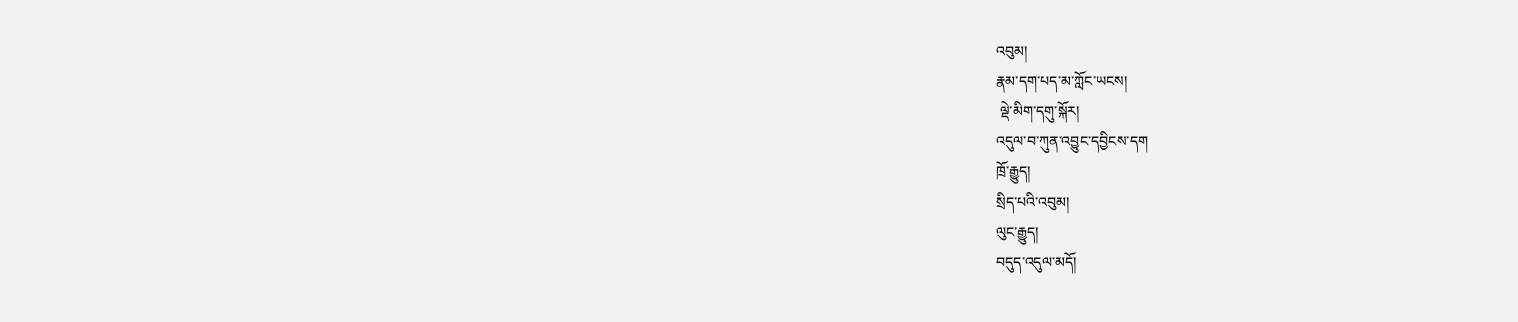འབུམ།
རྣམ་དག་པད་མ་ཀློང་ཡངས།
 ལྡེ་མིག་དགུ་སྐོར།
འདུལ་བ་ཀུན་འབྱུང་དབྱིངས་དག
ཁྲོ་རྒྱུད།
སྲིད་པའི་འབུམ།
ལུང་རྒྱུད།
བདུད་འདུལ་མདོ།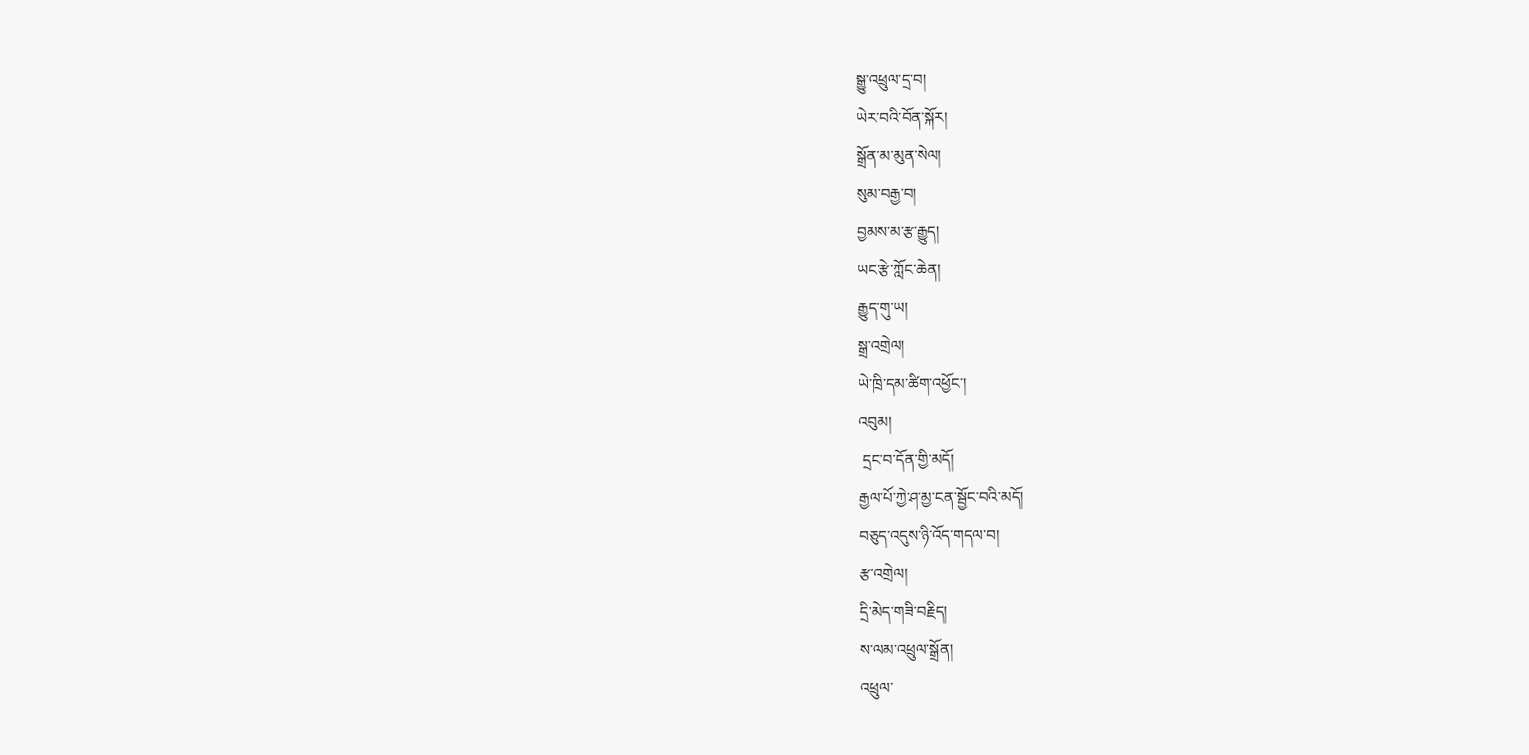སྒྱུ་འཕྲུལ་དྲ་བ།
ཡེར་བའི་བོན་སྐོར།
སྒྲོན་མ་མུན་སེལ།
སུམ་བརྒྱ་བ།
བྱམས་མ་རྩ་རྒྱུད།
ཡང་རྩེ་ཀློང་ཆེན།
རྒྱུད་གུ་ཡ།
སྒྲ་འགྲེལ།
ཡེ་ཁྲི་དམ་ཚིག་འཕྱོང་།
འབུམ།
 དྲང་བ་དོན་གྱི་མདོ།
རྒྱལ་པོ་ཀྱེ་ཤ་མྱ་ངན་སྦྱོང་བའི་མདོ།
བཅུད་འདུས་ཉི་འོད་གདལ་བ།
རྩ་འགྲེལ།
དྲི་མེད་གཟི་བརྗིད།
ས་ལམ་འཕྲུལ་སྒྲོན།
འཕྲུལ་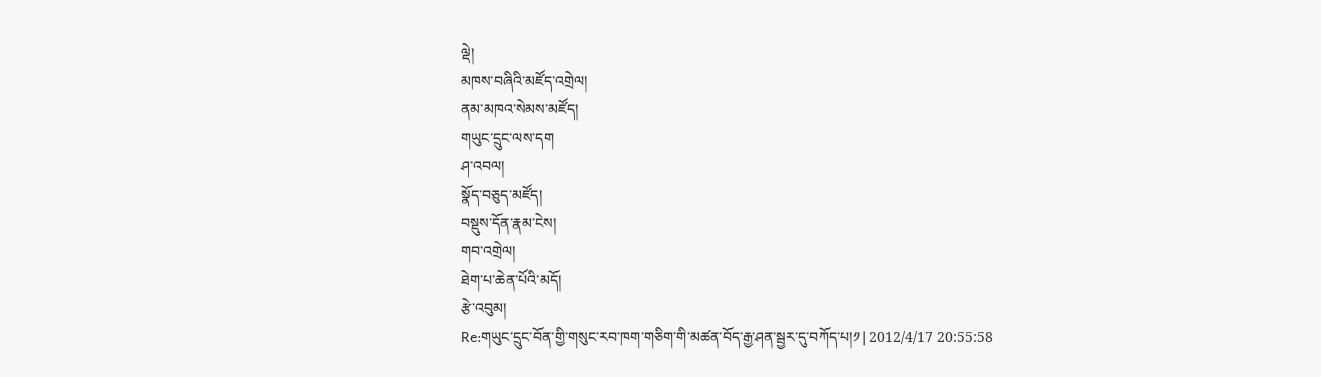ལྡེ།
མཁས་བཞིའི་མཛོད་འགྲེལ།
ནམ་མཁའ་སེམས་མཛོད།
གཡུང་དྲུང་ལས་དག
ཤ་འབལ།
སྣོད་བཅུད་མཛོད།
བསྡུས་དོན་རྣམ་ངེས།
གབ་འགྲེལ།
ཐེག་པ་ཆེན་པོའི་མདོ།
རྩེ་འབུམ།
Re:གཡུང་དྲུང་བོན་གྱི་གསུང་རབ་ཁག་གཅིག་གི་མཚན་བོད་རྒྱ་ཤན་སྦྱར་དུ་བཀོད་པ།༡ | 2012/4/17 20:55:58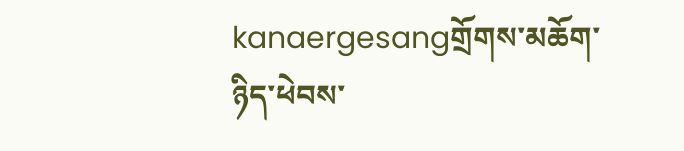kanaergesangགྲོགས་མཆོག་ཉིད་ཕེབས་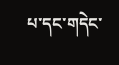པ་དང་གདེང་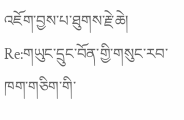འཇོག་བྱས་པ་ཐུགས་རྗེ་ཆེ།
Re:གཡུང་དྲུང་བོན་གྱི་གསུང་རབ་ཁག་གཅིག་གི་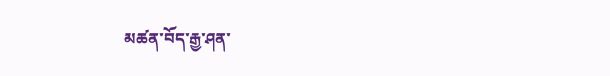མཚན་བོད་རྒྱ་ཤན་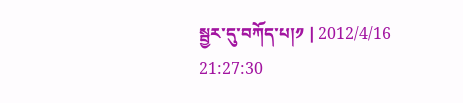སྦྱར་དུ་བཀོད་པ།༡ | 2012/4/16 21:27:30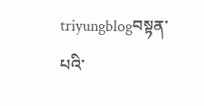triyungblogབསྟན་པའི་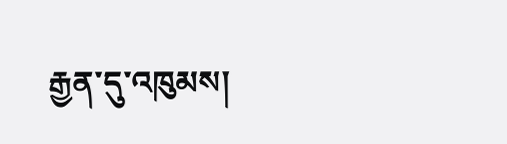རྒྱན་དུ་འཁུམས།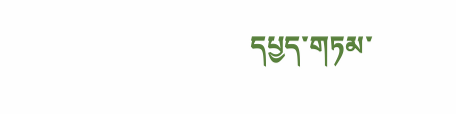དཔྱད་གཏམ་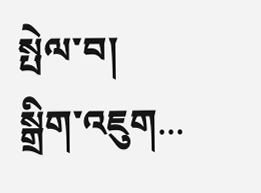སྤེལ་བ།
སྒྲིག་འཇུག...